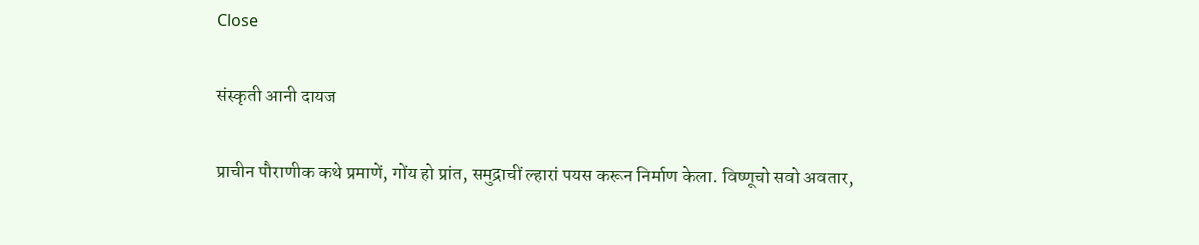Close

संस्कृती आनी दायज

प्राचीन पौराणीक कथे प्रमाणें, गोंय हो प्रांत, समुद्राचीं ल्हारां पयस करून निर्माण केला. विष्णूचो सवो अवतार,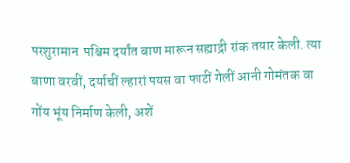परशुरामान  पश्चिम दर्यांत बाण मारून सह्याद्री रांक तयार केली. त्या बाणा वरवीं, दर्याचीं ल्हारां पयस वा फाटीं गेलीं आनी गोमंतक वा गोंय भूंय निर्माण केली, अशें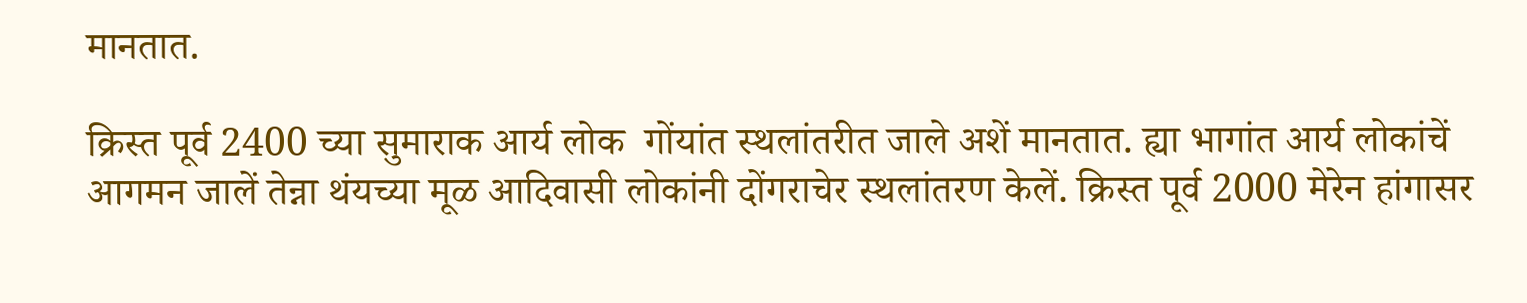मानतात.

क्रिस्त पूर्व 2400 च्या सुमाराक आर्य लोक  गोंयांत स्थलांतरीत जाले अशें मानतात. ह्या भागांत आर्य लोकांचें आगमन जालें तेन्ना थंयच्या मूळ आदिवासी लोकांनी दोंगराचेर स्थलांतरण केलें. क्रिस्त पूर्व 2000 मेरेन हांगासर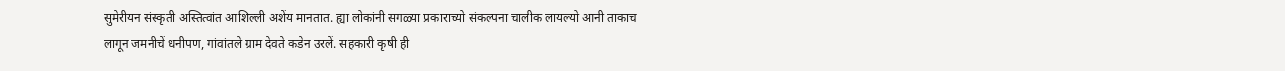सुमेरीयन संस्कृती अस्तित्वांत आशिल्ली अशेंय मानतात. ह्या लोकांनी सगळ्या प्रकाराच्यो संकल्पना चालीक लायल्यो आनी ताकाच लागून जमनीचें धनीपण, गांवांतले ग्राम देवते कडेन उरलें. सहकारी कृषी ही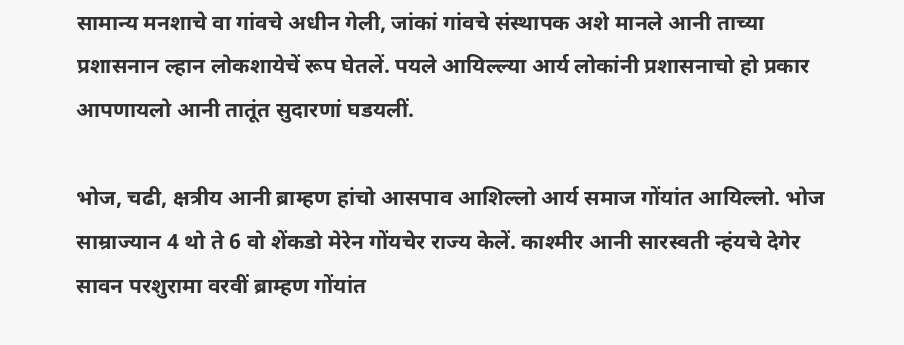सामान्य मनशाचे वा गांवचे अधीन गेली, जांकां गांवचे संस्थापक अशे मानले आनी ताच्या प्रशासनान ल्हान लोकशायेचें रूप घेतलें. पयले आयिल्ल्या आर्य लोकांनी प्रशासनाचो हो प्रकार आपणायलो आनी तातूंत सुदारणां घडयलीं.

भोज, चढी, क्षत्रीय आनी ब्राम्हण हांचो आसपाव आशिल्लो आर्य समाज गोंयांत आयिल्लो. भोज साम्राज्यान 4 थो ते 6 वो शेंकडो मेरेन गोंयचेर राज्य केलें. काश्मीर आनी सारस्वती न्हंयचे देगेर सावन परशुरामा वरवीं ब्राम्हण गोंयांत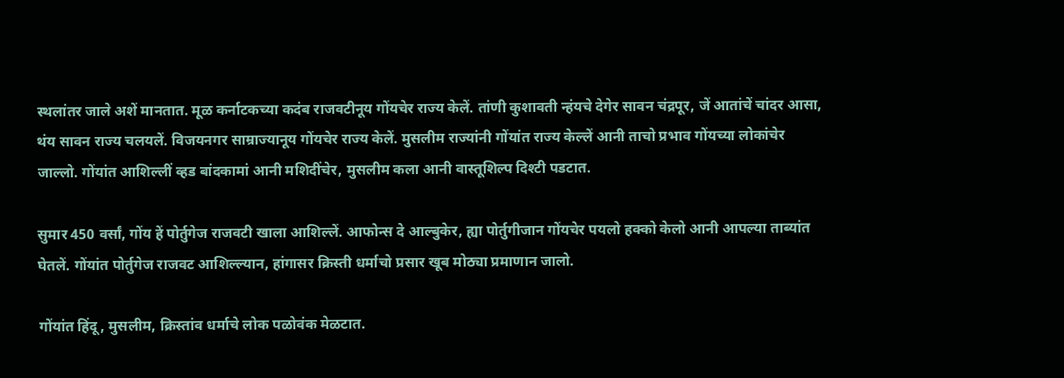स्थलांतर जाले अशें मानतात. मूळ कर्नाटकच्या कदंब राजवटीनूय गोंयचेर राज्य केलें. तांणी कुशावती न्हंयचे देगेर सावन चंद्रपूर, जें आतांचें चांदर आसा, थंय सावन राज्य चलयलें. विजयनगर साम्राज्यानूय गोंयचेर राज्य केलें. मुसलीम राज्यांनी गोंयांत राज्य केल्लें आनी ताचो प्रभाव गोंयच्या लोकांचेर जाल्लो. गोंयांत आशिल्लीं व्हड बांदकामां आनी मशिदींचेर, मुसलीम कला आनी वास्तूशिल्प दिश्टी पडटात.

सुमार 450 वर्सां, गोंय हें पोर्तुगेज राजवटी खाला आशिल्लें. आफोन्स दे आल्बुकेर, ह्या पोर्तुगीजान गोंयचेर पयलो हक्को केलो आनी आपल्या ताब्यांत घेतलें. गोंयांत पोर्तुगेज राजवट आशिल्ल्यान, हांगासर क्रिस्ती धर्माचो प्रसार खूब मोठ्या प्रमाणान जालो.

गोंयांत हिंदू, मुसलीम, क्रिस्तांव धर्माचे लोक पळोवंक मेळटात.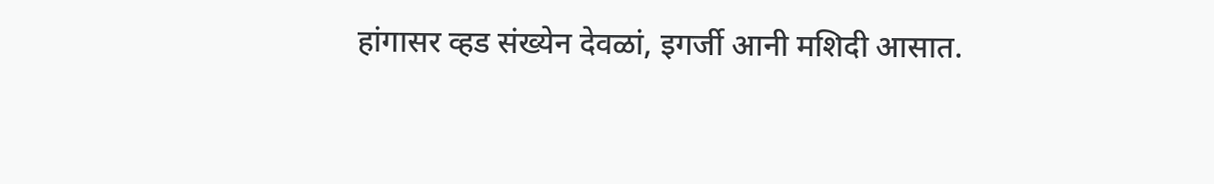हांगासर व्हड संख्येन देवळां, इगर्जी आनी मशिदी आसात.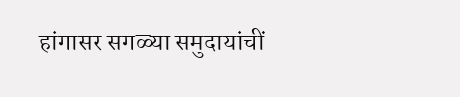हांगासर सगळ्या समुदायांचीं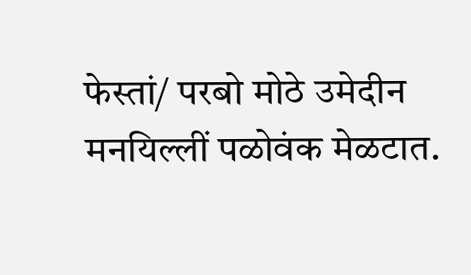फेस्तां/ परबो मोठे उमेदीन मनयिल्लीं पळोवंक मेळटात.